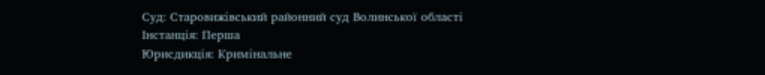Суд: Старовижівський районний суд Волинської області
Інстанція: Перша
Юрисдикція: Кримінальне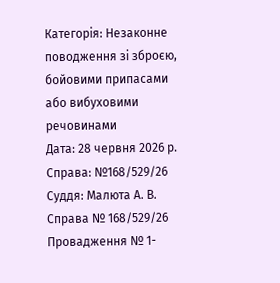Категорія: Незаконне поводження зі зброєю, бойовими припасами або вибуховими речовинами
Дата: 28 червня 2026 р.
Справа: №168/529/26
Суддя: Малюта А. В.
Справа № 168/529/26
Провадження № 1-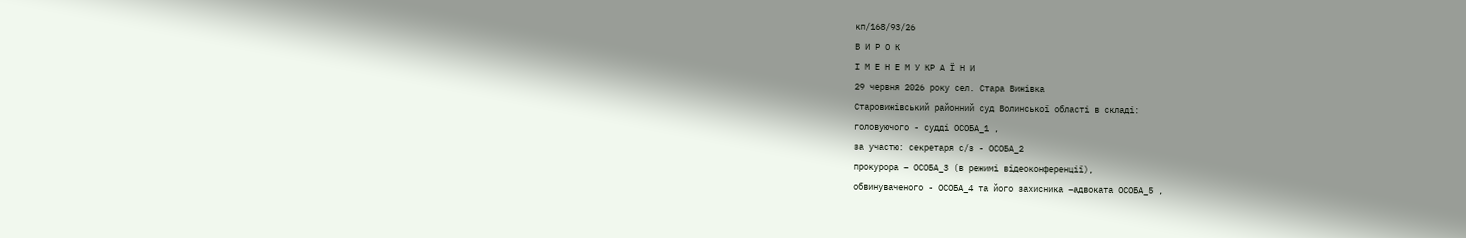кп/168/93/26
В И Р О К
І М Е Н Е М У КР А Ї Н И
29 червня 2026 року сел. Стара Вижівка
Старовижівський районний суд Волинської області в складі:
головуючого - судді ОСОБА_1 ,
за участю: секретаря с/з - ОСОБА_2
прокурора – ОСОБА_3 (в режимі відеоконференції),
обвинуваченого - ОСОБА_4 та його захисника –адвоката ОСОБА_5 ,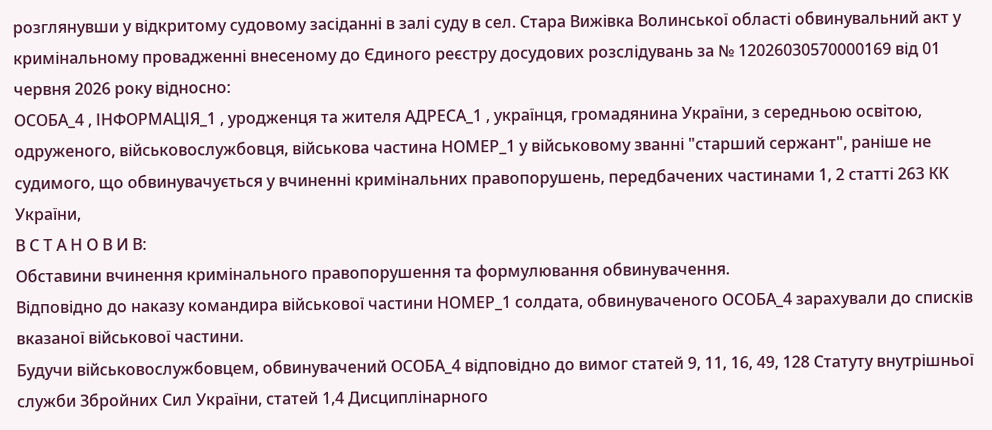розглянувши у відкритому судовому засіданні в залі суду в сел. Стара Вижівка Волинської області обвинувальний акт у кримінальному провадженні внесеному до Єдиного реєстру досудових розслідувань за № 12026030570000169 від 01 червня 2026 року відносно:
ОСОБА_4 , ІНФОРМАЦІЯ_1 , уродженця та жителя АДРЕСА_1 , українця, громадянина України, з середньою освітою, одруженого, військовослужбовця, військова частина НОМЕР_1 у військовому званні "старший сержант", раніше не судимого, що обвинувачується у вчиненні кримінальних правопорушень, передбачених частинами 1, 2 статті 263 КК України,
В С Т А Н О В И В:
Обставини вчинення кримінального правопорушення та формулювання обвинувачення.
Відповідно до наказу командира військової частини НОМЕР_1 солдата, обвинуваченого ОСОБА_4 зарахували до списків вказаної військової частини.
Будучи військовослужбовцем, обвинувачений ОСОБА_4 відповідно до вимог статей 9, 11, 16, 49, 128 Статуту внутрішньої служби Збройних Сил України, статей 1,4 Дисциплінарного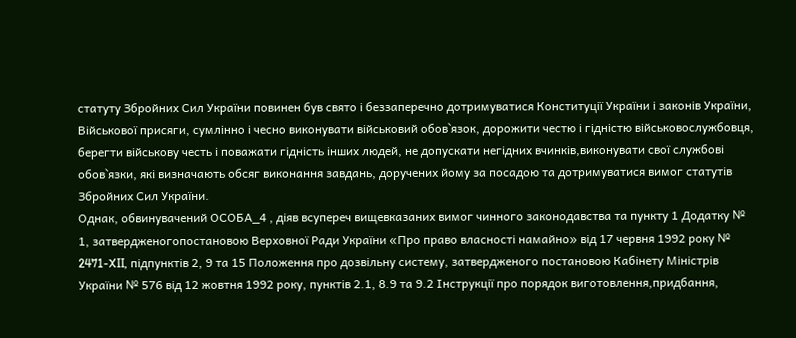статуту Збройних Сил України повинен був свято і беззаперечно дотримуватися Конституції України і законів України, Військової присяги, сумлінно і чесно виконувати військовий обов`язок, дорожити честю і гідністю військовослужбовця, берегти військову честь і поважати гідність інших людей, не допускати негідних вчинків,виконувати свої службові обов`язки, які визначають обсяг виконання завдань, доручених йому за посадою та дотримуватися вимог статутів Збройних Сил України.
Однак, обвинувачений ОСОБА_4 , діяв всупереч вищевказаних вимог чинного законодавства та пункту 1 Додатку № 1, затвердженогопостановою Верховної Ради України «Про право власності намайно» від 17 червня 1992 року № 2471-XII, підпунктів 2, 9 та 15 Положення про дозвільну систему, затвердженого постановою Кабінету Міністрів України № 576 від 12 жовтня 1992 року, пунктів 2.1, 8.9 та 9.2 Інструкції про порядок виготовлення,придбання,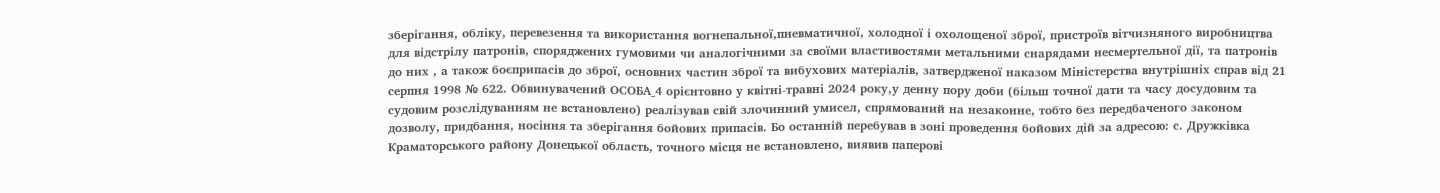зберігання, обліку, перевезення та використання вогнепальної,пневматичної, холодної і охолощеної зброї, пристроїв вітчизняного виробництва для відстрілу патронів, споряджених гумовими чи аналогічними за своїми властивостями метальними снарядами несмертельної дії, та патронів до них , а також боєприпасів до зброї, основних частин зброї та вибухових матеріалів, затвердженої наказом Міністерства внутрішніх справ від 21 серпня 1998 № 622. Обвинувачений ОСОБА_4 орієнтовно у квітні-травні 2024 року,у денну пору доби (більш точної дати та часу досудовим та судовим розслідуванням не встановлено) реалізував свій злочинний умисел, спрямований на незаконне, тобто без передбаченого законом дозволу, придбання, носіння та зберігання бойових припасів. Бо останній перебував в зоні проведення бойових дій за адресою: с. Дружківка Краматорського району Донецької область, точного місця не встановлено, виявив паперові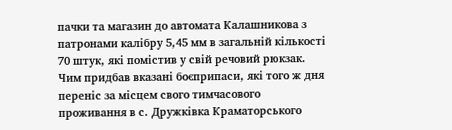пачки та магазин до автомата Калашникова з патронами калібру 5,45 мм в загальній кількості 70 штук, які помістив у свій речовий рюкзак. Чим придбав вказані боєприпаси, які того ж дня переніс за місцем свого тимчасового проживання в с. Дружківка Краматорського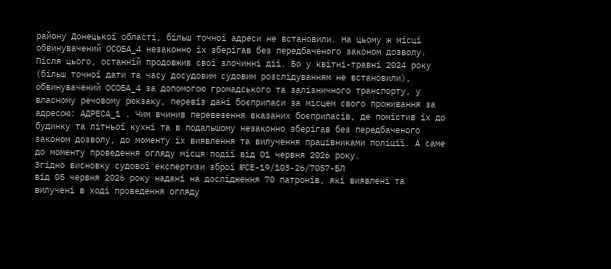району Донецької області, більш точної адреси не встановили. На цьому ж місці обвинувачений ОСОБА_4 незаконно їх зберігав без передбаченого законом дозволу.
Після цього, останній продовжив свої злочинні дії. Бо у квітні-травні 2024 року (більш точної дати та часу досудовим судовим розслідуванням не встановили), обвинувачений ОСОБА_4 за допомогою громадського та залізничного транспорту, у власному речовому рюкзаку, перевіз дані боєприпаси за місцем свого проживання за адресою: АДРЕСА_1 . Чим вчинив перевезення вказаних боєприпасів, де помістив їх до будинку та літньої кухні та в подальшому незаконно зберігав без передбаченого законом дозволу, до моменту їх виявлення та вилучення працівниками поліції. А саме до моменту проведення огляду місця події від 01 червня 2026 року.
Згідно висновку судової експертизи зброї №СЕ-19/103-26/7057-БЛ
від 05 червня 2026 року надані на дослідження 70 патронів, які виявлені та
вилучені в ході проведення огляду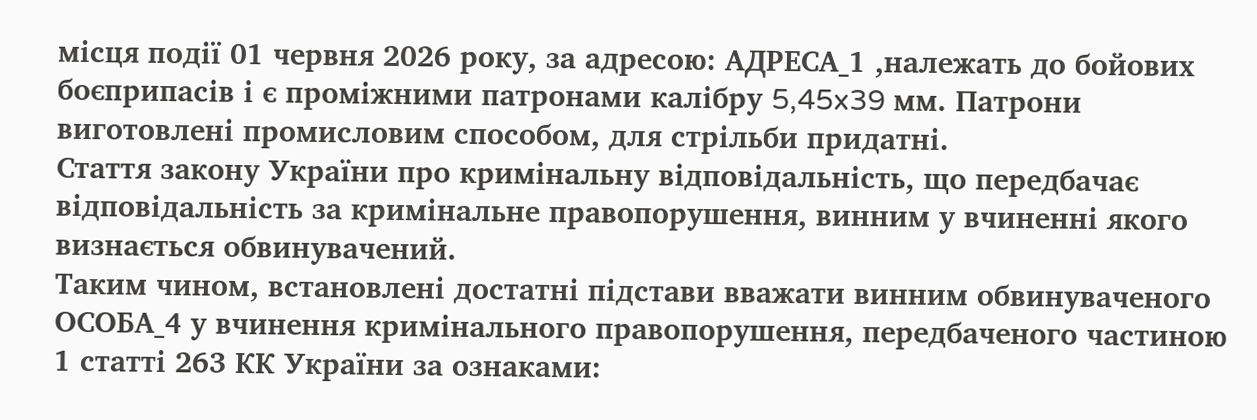місця події 01 червня 2026 року, за адресою: АДРЕСА_1 ,належать до бойових боєприпасів і є проміжними патронами калібру 5,45x39 мм. Патрони виготовлені промисловим способом, для стрільби придатні.
Стаття закону України про кримінальну відповідальність, що передбачає відповідальність за кримінальне правопорушення, винним у вчиненні якого визнається обвинувачений.
Таким чином, встановлені достатні підстави вважати винним обвинуваченого ОСОБА_4 у вчинення кримінального правопорушення, передбаченого частиною 1 статті 263 КК України за ознаками: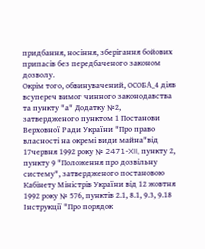придбання, носіння, зберігання бойових припасів без передбаченого законом дозволу.
Окрім того, обвинувачений, ОСОБА_4 діяв всупереч вимог чинного законодавства та пункту "а" Додатку №2, затвердженого пунктом 1 Постанови Верховної Ради України "Про право власності на окремі види майна"від 17червня 1992 року № 2471-XII, пункту 2, пункту 9 "Положення про дозвільну систему", затвердженого постановою Кабінету Міністрів України від 12 жовтня 1992 року № 576, пунктів 2.1, 8.1, 9.3, 9.18 Інструкції "Про порядок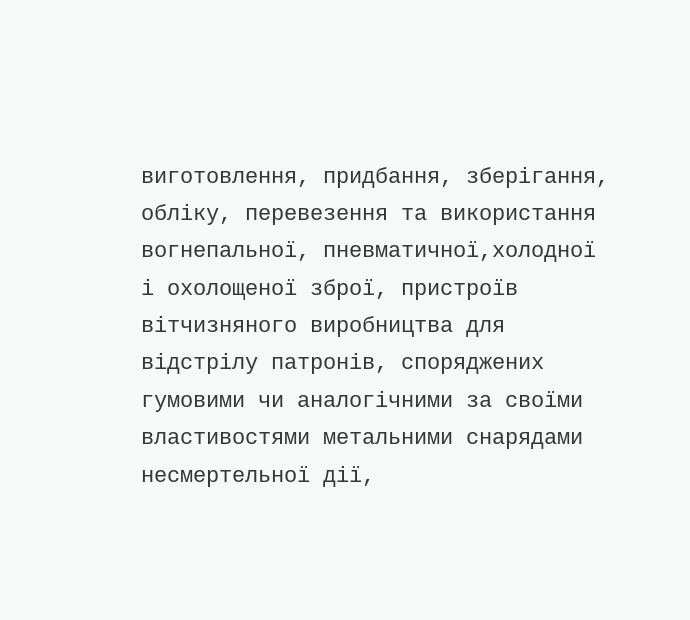виготовлення, придбання, зберігання, обліку, перевезення та використання вогнепальної, пневматичної,холодної і охолощеної зброї, пристроїв вітчизняного виробництва для відстрілу патронів, споряджених гумовими чи аналогічними за своїми властивостями метальними снарядами несмертельної дії,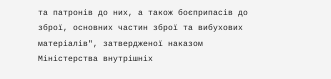та патронів до них, а також боєприпасів до зброї, основних частин зброї та вибухових матеріалів", затвердженої наказом Міністерства внутрішніх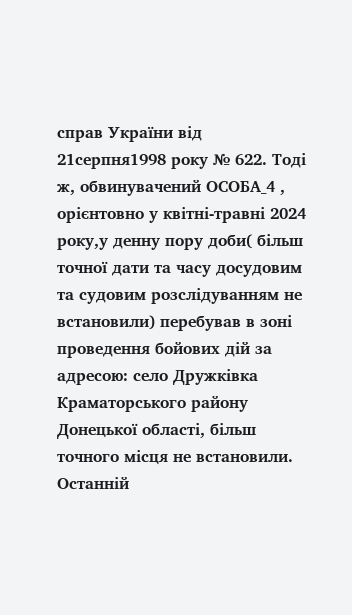справ України від 21серпня1998 року № 622. Тоді ж, обвинувачений ОСОБА_4 , орієнтовно у квітні-травні 2024 року,у денну пору доби( більш точної дати та часу досудовим та судовим розслідуванням не встановили) перебував в зоні проведення бойових дій за адресою: село Дружківка Краматорського району Донецької області, більш точного місця не встановили. Останній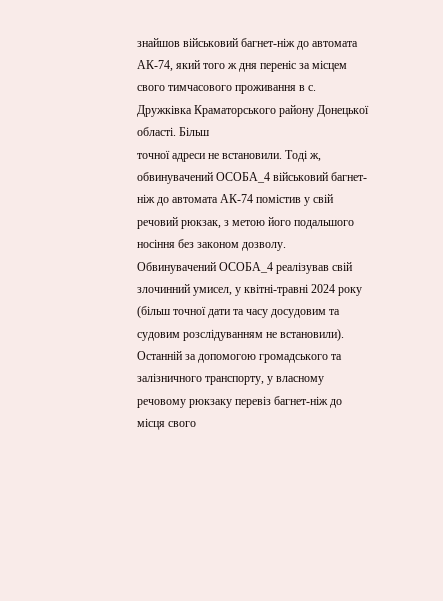знайшов військовий багнет-ніж до автомата АК-74, який того ж дня переніс за місцем свого тимчасового проживання в с. Дружківка Краматорського району Донецької області. Більш
точної адреси не встановили. Тоді ж, обвинувачений ОСОБА_4 військовий багнет-ніж до автомата АК-74 помістив у свій речовий рюкзак, з метою його подальшого носіння без законом дозволу.
Обвинувачений ОСОБА_4 реалізував свій злочинний умисел, у квітні-травні 2024 року (більш точної дати та часу досудовим та судовим розслідуванням не встановили). Останній за допомогою громадського та залізничного транспорту, у власному речовому рюкзаку перевіз багнет-ніж до місця свого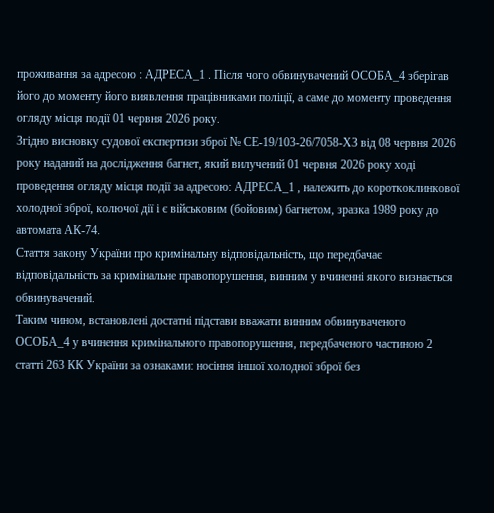проживання за адресою : АДРЕСА_1 . Після чого обвинувачений ОСОБА_4 зберігав його до моменту його виявлення працівниками поліції, а саме до моменту проведення огляду місця події 01 червня 2026 року.
Згідно висновку судової експертизи зброї № СЕ-19/103-26/7058-ХЗ від 08 червня 2026 року наданий на дослідження багнет, який вилучений 01 червня 2026 року ході проведення огляду місця події за адресою: АДРЕСА_1 , належить до короткоклинкової холодної зброї, колючої дії і є військовим (бойовим) багнетом, зразка 1989 року до автомата АК-74.
Стаття закону України про кримінальну відповідальність, що передбачає відповідальність за кримінальне правопорушення, винним у вчиненні якого визнається обвинувачений.
Таким чином, встановлені достатні підстави вважати винним обвинуваченого ОСОБА_4 у вчинення кримінального правопорушення, передбаченого частиною 2 статті 263 КК України за ознаками: носіння іншої холодної зброї без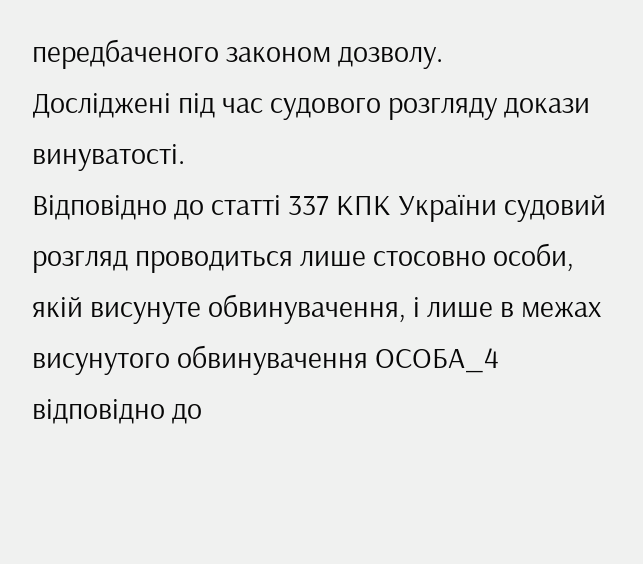передбаченого законом дозволу.
Досліджені під час судового розгляду докази винуватості.
Відповідно до статті 337 КПК України судовий розгляд проводиться лише стосовно особи, якій висунуте обвинувачення, і лише в межах висунутого обвинувачення ОСОБА_4 відповідно до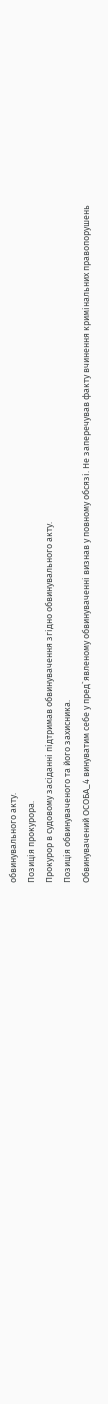обвинувального акту.
Позиція прокурора.
Прокурор в судовому засіданні підтримав обвинувачення згідно обвинувального акту.
Позиція обвинуваченого та його захисника.
Обвинувачений ОСОБА_4 винуватим себе у пред`явленому обвинуваченні визнав у повному обсязі. Не заперечував факту вчинення кримінальних правопорушень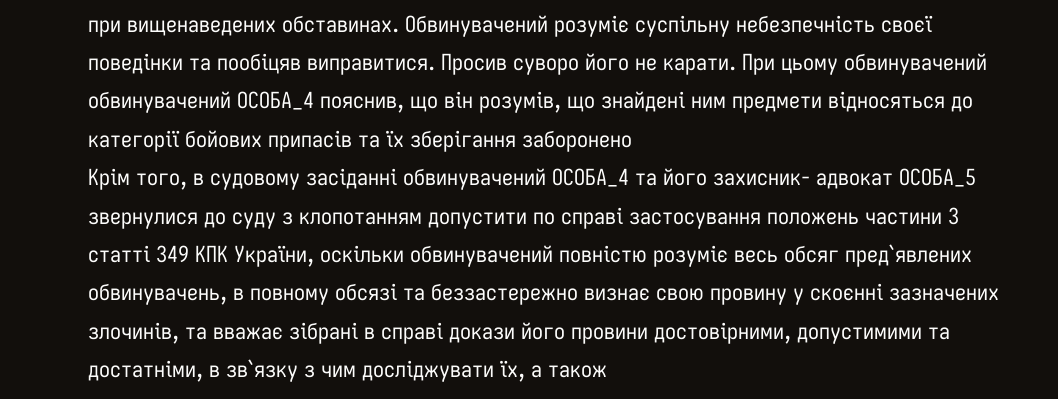при вищенаведених обставинах. Обвинувачений розуміє суспільну небезпечність своєї поведінки та пообіцяв виправитися. Просив суворо його не карати. При цьому обвинувачений обвинувачений ОСОБА_4 пояснив, що він розумів, що знайдені ним предмети відносяться до категорії бойових припасів та їх зберігання заборонено
Крім того, в судовому засіданні обвинувачений ОСОБА_4 та його захисник- адвокат ОСОБА_5 звернулися до суду з клопотанням допустити по справі застосування положень частини 3 статті 349 КПК України, оскільки обвинувачений повністю розуміє весь обсяг пред`явлених обвинувачень, в повному обсязі та беззастережно визнає свою провину у скоєнні зазначених злочинів, та вважає зібрані в справі докази його провини достовірними, допустимими та достатніми, в зв`язку з чим досліджувати їх, а також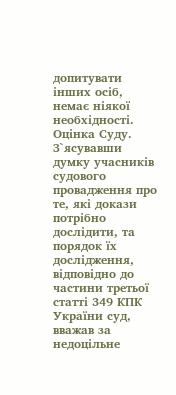допитувати інших осіб, немає ніякої необхідності.
Оцінка Суду.
З`ясувавши думку учасників судового провадження про те, які докази потрібно дослідити, та порядок їх дослідження, відповідно до частини третьої статті 349 КПК України суд, вважав за недоцільне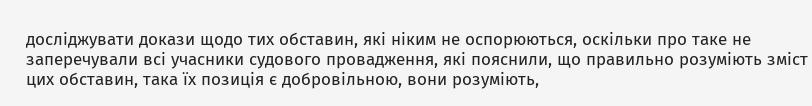досліджувати докази щодо тих обставин, які ніким не оспорюються, оскільки про таке не заперечували всі учасники судового провадження, які пояснили, що правильно розуміють зміст цих обставин, така їх позиція є добровільною, вони розуміють,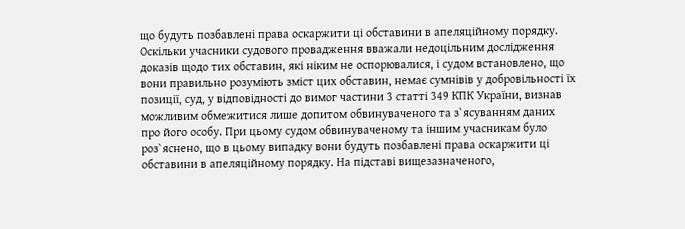що будуть позбавлені права оскаржити ці обставини в апеляційному порядку.
Оскільки учасники судового провадження вважали недоцільним дослідження доказів щодо тих обставин, які ніким не оспорювалися, і судом встановлено, що вони правильно розуміють зміст цих обставин, немає сумнівів у добровільності їх позиції, суд, у відповідності до вимог частини 3 статті 349 КПК України, визнав можливим обмежитися лише допитом обвинуваченого та з`ясуванням даних про його особу. При цьому судом обвинуваченому та іншим учасникам було роз`яснено, що в цьому випадку вони будуть позбавлені права оскаржити ці обставини в апеляційному порядку. На підставі вищезазначеного,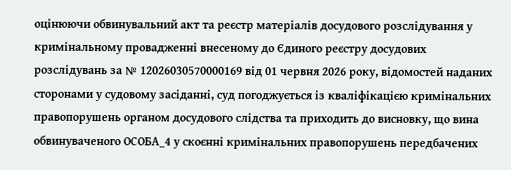оцінюючи обвинувальний акт та реєстр матеріалів досудового розслідування у кримінальному провадженні внесеному до Єдиного реєстру досудових розслідувань за № 12026030570000169 від 01 червня 2026 року, відомостей наданих сторонами у судовому засіданні, суд погоджується із кваліфікацією кримінальних правопорушень органом досудового слідства та приходить до висновку, що вина обвинуваченого ОСОБА_4 у скоєнні кримінальних правопорушень передбачених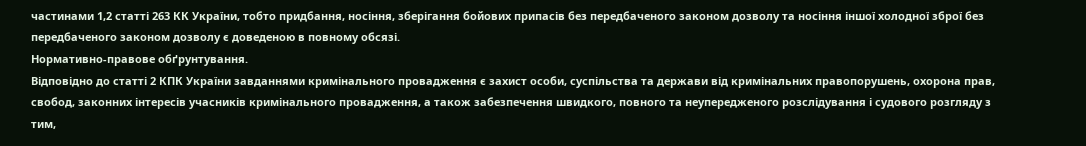частинами 1,2 статті 263 КК України, тобто придбання, носіння, зберігання бойових припасів без передбаченого законом дозволу та носіння іншої холодної зброї без передбаченого законом дозволу є доведеною в повному обсязі.
Нормативно-правове обґрунтування.
Відповідно до статті 2 КПК України завданнями кримінального провадження є захист особи, суспільства та держави від кримінальних правопорушень, охорона прав, свобод, законних інтересів учасників кримінального провадження, а також забезпечення швидкого, повного та неупередженого розслідування і судового розгляду з тим,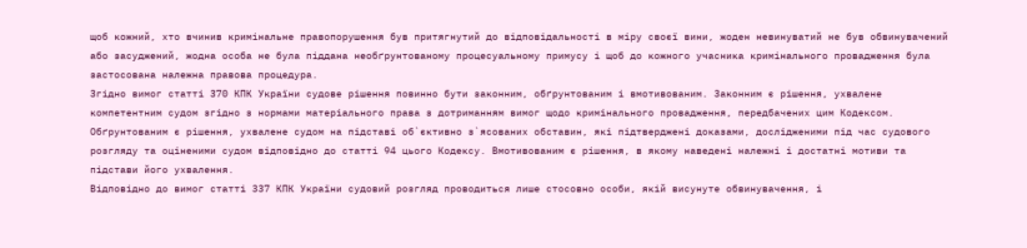щоб кожний, хто вчинив кримінальне правопорушення був притягнутий до відповідальності в міру своєї вини, жоден невинуватий не був обвинувачений або засуджений, жодна особа не була піддана необґрунтованому процесуальному примусу і щоб до кожного учасника кримінального провадження була застосована належна правова процедура.
Згідно вимог статті 370 КПК України судове рішення повинно бути законним, обґрунтованим і вмотивованим. Законним є рішення, ухвалене компетентним судом згідно з нормами матеріального права з дотриманням вимог щодо кримінального провадження, передбачених цим Кодексом. Обґрунтованим є рішення, ухвалене судом на підставі об`єктивно з`ясованих обставин, які підтверджені доказами, дослідженими під час судового розгляду та оціненими судом відповідно до статті 94 цього Кодексу. Вмотивованим є рішення, в якому наведені належні і достатні мотиви та підстави його ухвалення.
Відповідно до вимог статті 337 КПК України судовий розгляд проводиться лише стосовно особи, якій висунуте обвинувачення, і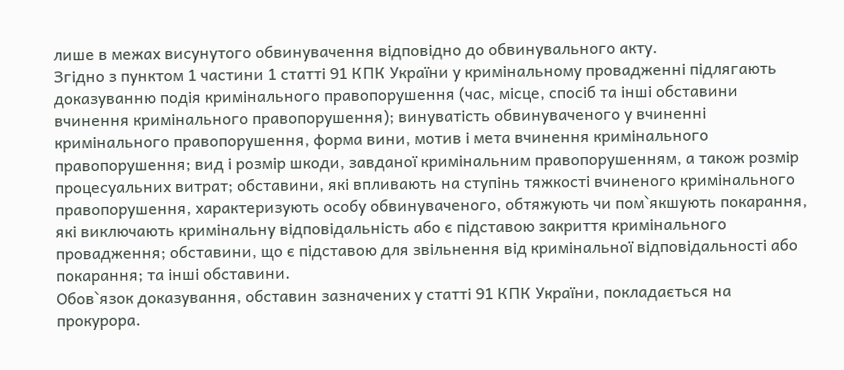лише в межах висунутого обвинувачення відповідно до обвинувального акту.
Згідно з пунктом 1 частини 1 статті 91 КПК України у кримінальному провадженні підлягають доказуванню подія кримінального правопорушення (час, місце, спосіб та інші обставини вчинення кримінального правопорушення); винуватість обвинуваченого у вчиненні кримінального правопорушення, форма вини, мотив і мета вчинення кримінального правопорушення; вид і розмір шкоди, завданої кримінальним правопорушенням, а також розмір процесуальних витрат; обставини, які впливають на ступінь тяжкості вчиненого кримінального правопорушення, характеризують особу обвинуваченого, обтяжують чи пом`якшують покарання, які виключають кримінальну відповідальність або є підставою закриття кримінального провадження; обставини, що є підставою для звільнення від кримінальної відповідальності або покарання; та інші обставини.
Обов`язок доказування, обставин зазначених у статті 91 КПК України, покладається на прокурора.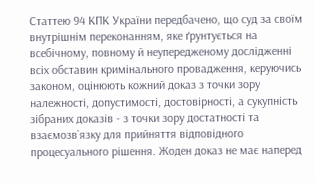Статтею 94 КПК України передбачено, що суд за своїм внутрішнім переконанням, яке ґрунтується на всебічному, повному й неупередженому дослідженні всіх обставин кримінального провадження, керуючись законом, оцінюють кожний доказ з точки зору належності, допустимості, достовірності, а сукупність зібраних доказів - з точки зору достатності та взаємозв`язку для прийняття відповідного процесуального рішення. Жоден доказ не має наперед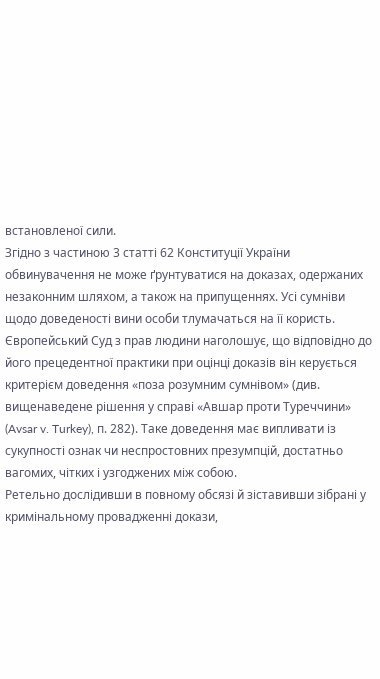встановленої сили.
Згідно з частиною 3 статті 62 Конституції України обвинувачення не може ґрунтуватися на доказах, одержаних незаконним шляхом, а також на припущеннях. Усі сумніви щодо доведеності вини особи тлумачаться на її користь.
Європейський Суд з прав людини наголошує, що відповідно до його прецедентної практики при оцінці доказів він керується критерієм доведення «поза розумним сумнівом» (див. вищенаведене рішення у справі «Авшар проти Туреччини» (Avsar v. Turkey), п. 282). Таке доведення має випливати із сукупності ознак чи неспростовних презумпцій, достатньо вагомих, чітких і узгоджених між собою.
Ретельно дослідивши в повному обсязі й зіставивши зібрані у кримінальному провадженні докази,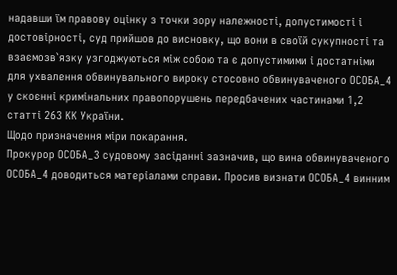надавши їм правову оцінку з точки зору належності, допустимості і достовірності, суд прийшов до висновку, що вони в своїй сукупності та взаємозв`язку узгоджуються між собою та є допустимими і достатніми для ухвалення обвинувального вироку стосовно обвинуваченого ОСОБА_4 у скоєнні кримінальних правопорушень передбачених частинами 1,2 статті 263 КК України.
Щодо призначення міри покарання.
Прокурор ОСОБА_3 судовому засіданні зазначив, що вина обвинуваченого ОСОБА_4 доводиться матеріалами справи. Просив визнати ОСОБА_4 винним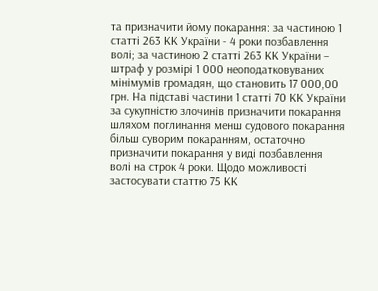та призначити йому покарання: за частиною 1 статті 263 КК України - 4 роки позбавлення волі; за частиною 2 статті 263 КК України – штраф у розмірі 1 000 неоподатковуваних мінімумів громадян, що становить 17 000,00 грн. На підставі частини 1 статті 70 КК України за сукупністю злочинів призначити покарання шляхом поглинання менш судового покарання більш суворим покаранням, остаточно призначити покарання у виді позбавлення волі на строк 4 роки. Щодо можливості застосувати статтю 75 КК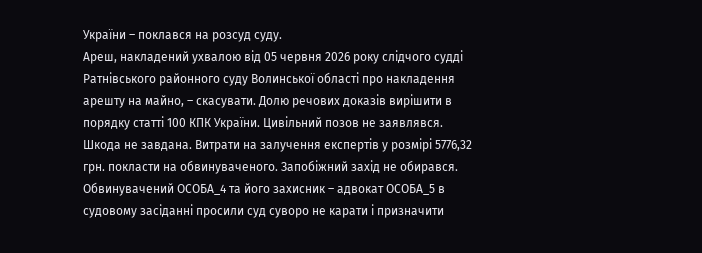України – поклався на розсуд суду.
Ареш, накладений ухвалою від 05 червня 2026 року слідчого судді Ратнівського районного суду Волинської області про накладення арешту на майно, – скасувати. Долю речових доказів вирішити в порядку статті 100 КПК України. Цивільний позов не заявлявся. Шкода не завдана. Витрати на залучення експертів у розмірі 5776,32 грн. покласти на обвинуваченого. Запобіжний захід не обирався.
Обвинувачений ОСОБА_4 та його захисник – адвокат ОСОБА_5 в судовому засіданні просили суд суворо не карати і призначити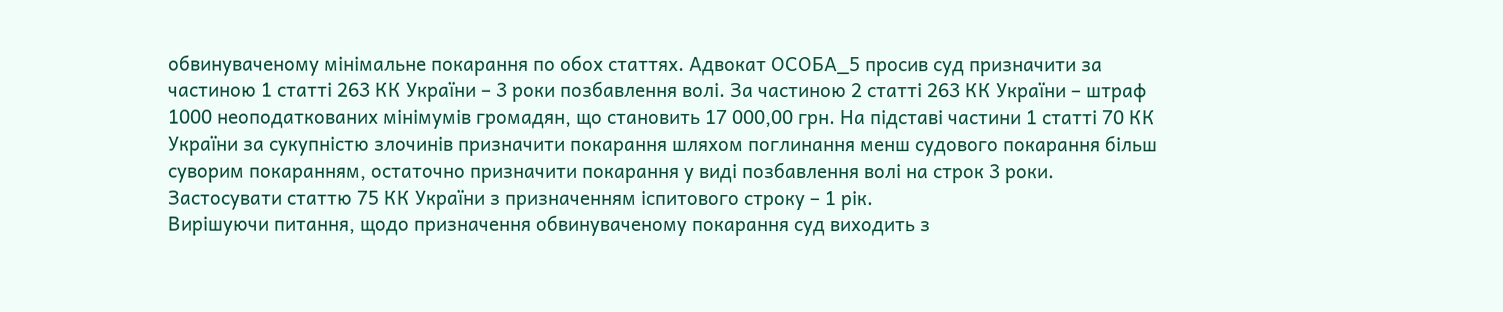обвинуваченому мінімальне покарання по обох статтях. Адвокат ОСОБА_5 просив суд призначити за частиною 1 статті 263 КК України – 3 роки позбавлення волі. За частиною 2 статті 263 КК України – штраф 1000 неоподаткованих мінімумів громадян, що становить 17 000,00 грн. На підставі частини 1 статті 70 КК України за сукупністю злочинів призначити покарання шляхом поглинання менш судового покарання більш суворим покаранням, остаточно призначити покарання у виді позбавлення волі на строк 3 роки. Застосувати статтю 75 КК України з призначенням іспитового строку – 1 рік.
Вирішуючи питання, щодо призначення обвинуваченому покарання суд виходить з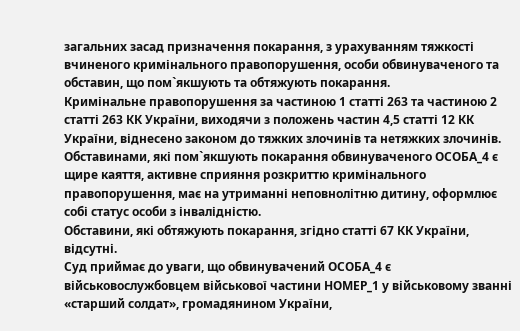загальних засад призначення покарання, з урахуванням тяжкості вчиненого кримінального правопорушення, особи обвинуваченого та обставин, що пом`якшують та обтяжують покарання.
Кримінальне правопорушення за частиною 1 статті 263 та частиною 2 статті 263 КК України, виходячи з положень частин 4,5 статті 12 КК України, віднесено законом до тяжких злочинів та нетяжких злочинів.
Обставинами, які пом`якшують покарання обвинуваченого ОСОБА_4 є щире каяття, активне сприяння розкриттю кримінального правопорушення, має на утриманні неповнолітню дитину, оформлює собі статус особи з інвалідністю.
Обставини, які обтяжують покарання, згідно статті 67 КК України, відсутні.
Суд приймає до уваги, що обвинувачений ОСОБА_4 є військовослужбовцем військової частини НОМЕР_1 у військовому званні «старший солдат», громадянином України,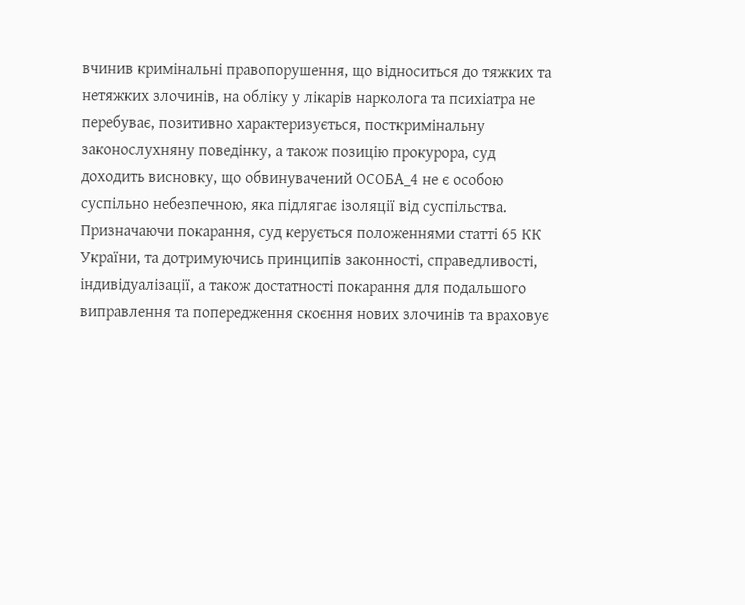вчинив кримінальні правопорушення, що відноситься до тяжких та нетяжких злочинів, на обліку у лікарів нарколога та психіатра не перебуває, позитивно характеризується, посткримінальну законослухняну поведінку, а також позицію прокурора, суд доходить висновку, що обвинувачений ОСОБА_4 не є особою суспільно небезпечною, яка підлягає ізоляції від суспільства.
Призначаючи покарання, суд керується положеннями статті 65 КК України, та дотримуючись принципів законності, справедливості, індивідуалізації, а також достатності покарання для подальшого виправлення та попередження скоєння нових злочинів та враховує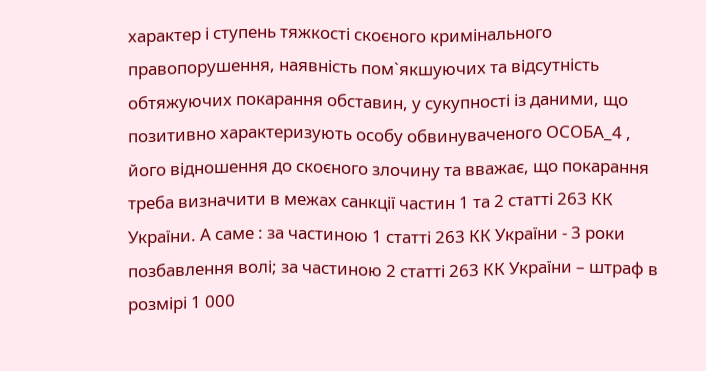характер і ступень тяжкості скоєного кримінального правопорушення, наявність пом`якшуючих та відсутність обтяжуючих покарання обставин, у сукупності із даними, що позитивно характеризують особу обвинуваченого ОСОБА_4 , його відношення до скоєного злочину та вважає, що покарання треба визначити в межах санкції частин 1 та 2 статті 263 КК України. А саме : за частиною 1 статті 263 КК України - 3 роки позбавлення волі; за частиною 2 статті 263 КК України – штраф в розмірі 1 000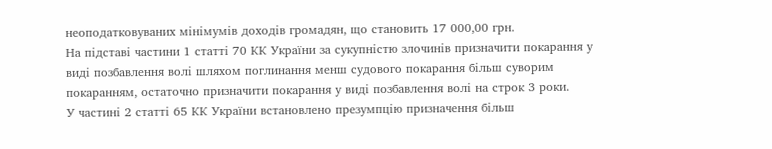неоподатковуваних мінімумів доходів громадян, що становить 17 000,00 грн.
На підставі частини 1 статті 70 КК України за сукупністю злочинів призначити покарання у виді позбавлення волі шляхом поглинання менш судового покарання більш суворим покаранням, остаточно призначити покарання у виді позбавлення волі на строк 3 роки.
У частині 2 статті 65 КК України встановлено презумпцію призначення більш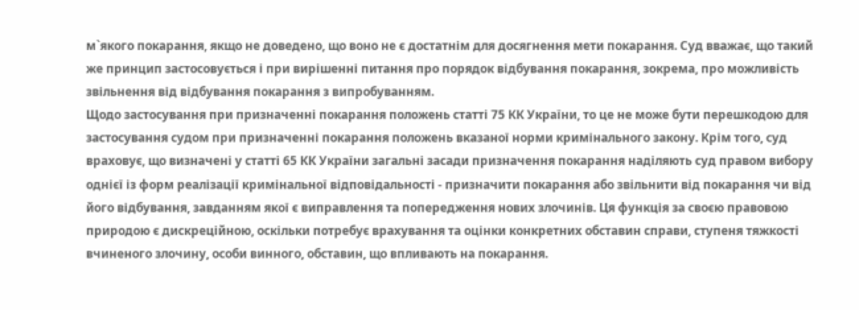м`якого покарання, якщо не доведено, що воно не є достатнім для досягнення мети покарання. Суд вважає, що такий же принцип застосовується і при вирішенні питання про порядок відбування покарання, зокрема, про можливість звільнення від відбування покарання з випробуванням.
Щодо застосування при призначенні покарання положень статті 75 КК України, то це не може бути перешкодою для застосування судом при призначенні покарання положень вказаної норми кримінального закону. Крім того, суд враховує, що визначені у статті 65 КК України загальні засади призначення покарання наділяють суд правом вибору однієї із форм реалізації кримінальної відповідальності - призначити покарання або звільнити від покарання чи від його відбування, завданням якої є виправлення та попередження нових злочинів. Ця функція за своєю правовою природою є дискреційною, оскільки потребує врахування та оцінки конкретних обставин справи, ступеня тяжкості вчиненого злочину, особи винного, обставин, що впливають на покарання.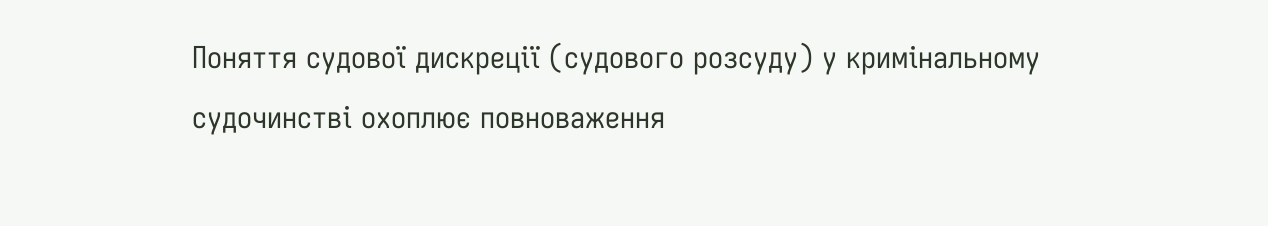Поняття судової дискреції (судового розсуду) у кримінальному судочинстві охоплює повноваження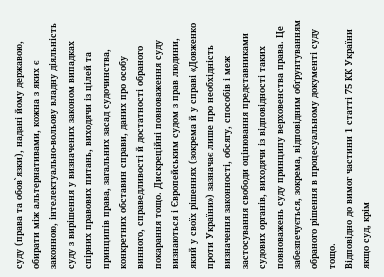суду (права та обов`язки), надані йому державою, обирати між альтернативами, кожна з яких є законною, інтелектуально-вольову владну діяльність суду з вирішення у визначених законом випадках спірних правових питань, виходячи із цілей та принципів права, загальних засад судочинства, конкретних обставин справи, даних про особу винного, справедливості й достатності обраного покарання тощо. Дискреційні повноваження суду визнаються і Європейським судом з прав людини, який у своїх рішеннях (зокрема й у справі «Довженко проти України») зазначає лише про необхідність визначення законності, обсягу, способів і меж застосування свободи оцінювання представниками судових органів, виходячи із відповідності таких повноважень суду принципу верховенства права. Це забезпечується, зокрема, відповідним обґрунтуванням обраного рішення в процесуальному документі суду тощо.
Відповідно до вимог частини 1 статті 75 КК України якщо суд, крім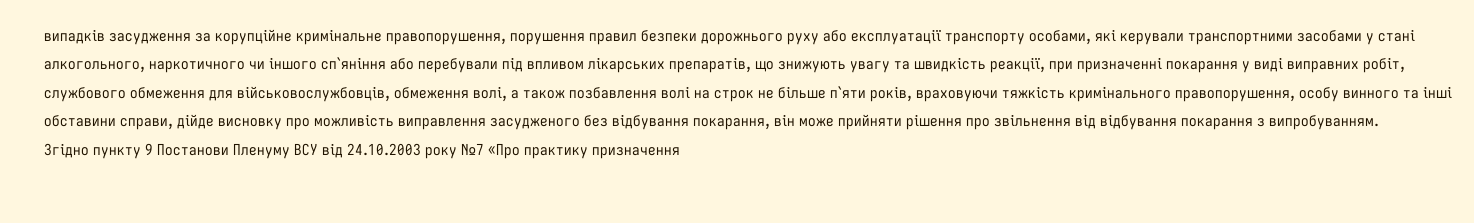випадків засудження за корупційне кримінальне правопорушення, порушення правил безпеки дорожнього руху або експлуатації транспорту особами, які керували транспортними засобами у стані алкогольного, наркотичного чи іншого сп`яніння або перебували під впливом лікарських препаратів, що знижують увагу та швидкість реакції, при призначенні покарання у виді виправних робіт, службового обмеження для військовослужбовців, обмеження волі, а також позбавлення волі на строк не більше п`яти років, враховуючи тяжкість кримінального правопорушення, особу винного та інші обставини справи, дійде висновку про можливість виправлення засудженого без відбування покарання, він може прийняти рішення про звільнення від відбування покарання з випробуванням.
Згідно пункту 9 Постанови Пленуму ВСУ від 24.10.2003 року №7 «Про практику призначення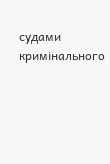судами кримінального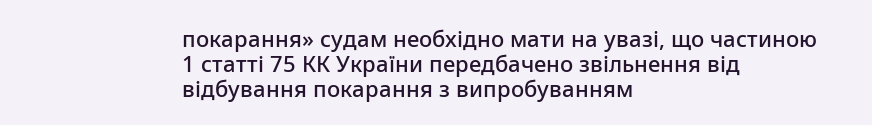покарання» судам необхідно мати на увазі, що частиною 1 статті 75 КК України передбачено звільнення від відбування покарання з випробуванням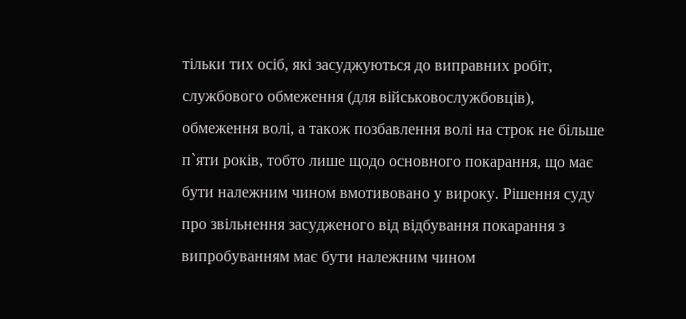тільки тих осіб, які засуджуються до виправних робіт, службового обмеження (для військовослужбовців), обмеження волі, а також позбавлення волі на строк не більше п`яти років, тобто лише щодо основного покарання, що має бути належним чином вмотивовано у вироку. Рішення суду про звільнення засудженого від відбування покарання з випробуванням має бути належним чином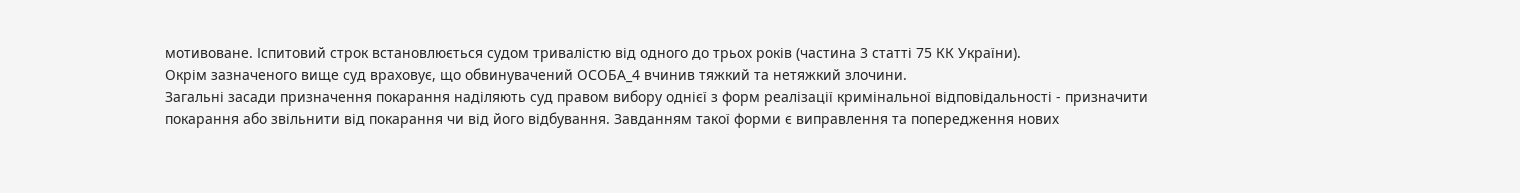мотивоване. Іспитовий строк встановлюється судом тривалістю від одного до трьох років (частина 3 статті 75 КК України).
Окрім зазначеного вище суд враховує, що обвинувачений ОСОБА_4 вчинив тяжкий та нетяжкий злочини.
Загальні засади призначення покарання наділяють суд правом вибору однієї з форм реалізації кримінальної відповідальності - призначити покарання або звільнити від покарання чи від його відбування. Завданням такої форми є виправлення та попередження нових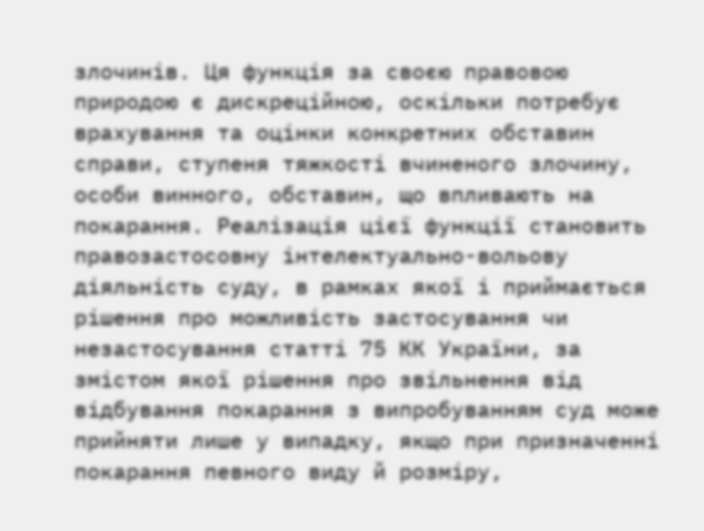злочинів. Ця функція за своєю правовою природою є дискреційною, оскільки потребує врахування та оцінки конкретних обставин справи, ступеня тяжкості вчиненого злочину, особи винного, обставин, що впливають на покарання. Реалізація цієї функції становить правозастосовну інтелектуально-вольову діяльність суду, в рамках якої і приймається рішення про можливість застосування чи незастосування статті 75 КК України, за змістом якої рішення про звільнення від відбування покарання з випробуванням суд може прийняти лише у випадку, якщо при призначенні покарання певного виду й розміру,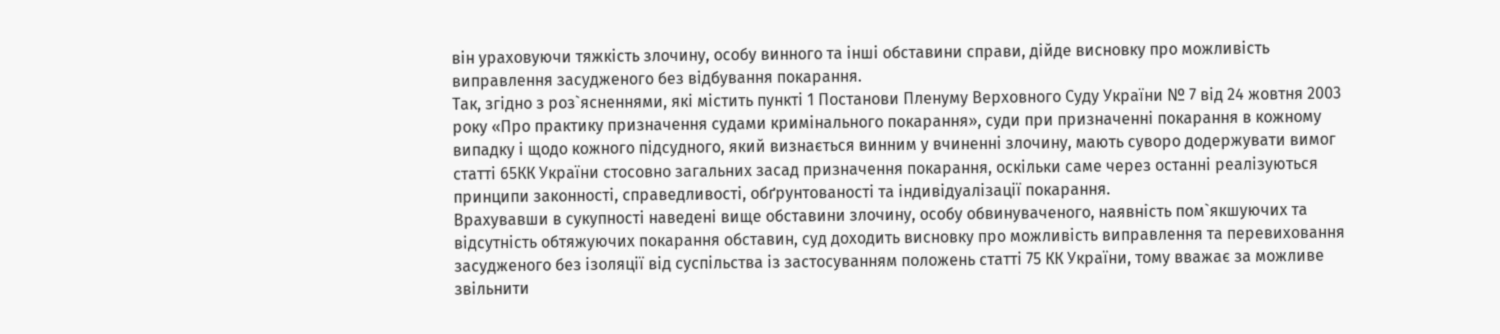він ураховуючи тяжкість злочину, особу винного та інші обставини справи, дійде висновку про можливість виправлення засудженого без відбування покарання.
Так, згідно з роз`ясненнями, які містить пункті 1 Постанови Пленуму Верховного Суду України № 7 від 24 жовтня 2003 року «Про практику призначення судами кримінального покарання», суди при призначенні покарання в кожному випадку і щодо кожного підсудного, який визнається винним у вчиненні злочину, мають суворо додержувати вимог статті 65КК України стосовно загальних засад призначення покарання, оскільки саме через останні реалізуються принципи законності, справедливості, обґрунтованості та індивідуалізації покарання.
Врахувавши в сукупності наведені вище обставини злочину, особу обвинуваченого, наявність пом`якшуючих та відсутність обтяжуючих покарання обставин, суд доходить висновку про можливість виправлення та перевиховання засудженого без ізоляції від суспільства із застосуванням положень статті 75 КК України, тому вважає за можливе звільнити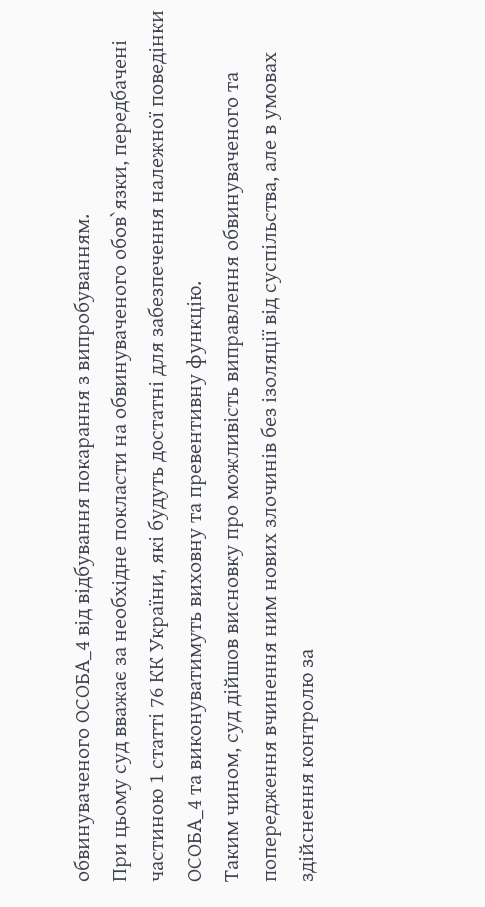обвинуваченого ОСОБА_4 від відбування покарання з випробуванням.
При цьому суд вважає за необхідне покласти на обвинуваченого обов`язки, передбачені частиною 1 статті 76 КК України, які будуть достатні для забезпечення належної поведінки ОСОБА_4 та виконуватимуть виховну та превентивну функцію.
Таким чином, суд дійшов висновку про можливість виправлення обвинуваченого та попередження вчинення ним нових злочинів без ізоляції від суспільства, але в умовах здійснення контролю за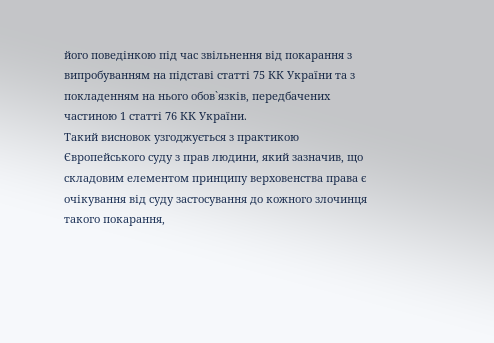його поведінкою під час звільнення від покарання з випробуванням на підставі статті 75 КК України та з покладенням на нього обов`язків, передбачених частиною 1 статті 76 КК України.
Такий висновок узгоджується з практикою Європейського суду з прав людини, який зазначив, що складовим елементом принципу верховенства права є очікування від суду застосування до кожного злочинця такого покарання,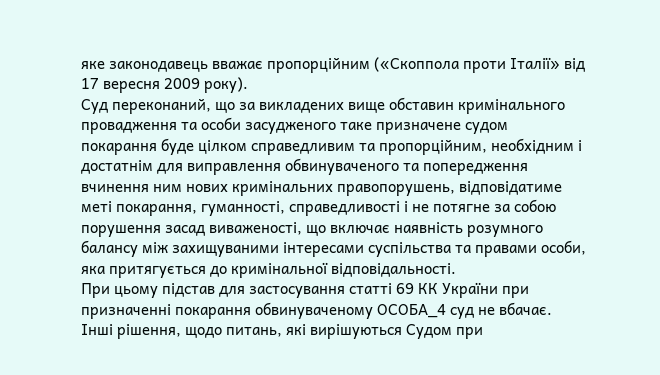яке законодавець вважає пропорційним («Скоппола проти Італії» від 17 вересня 2009 року).
Суд переконаний, що за викладених вище обставин кримінального провадження та особи засудженого таке призначене судом покарання буде цілком справедливим та пропорційним, необхідним і достатнім для виправлення обвинуваченого та попередження вчинення ним нових кримінальних правопорушень, відповідатиме меті покарання, гуманності, справедливості і не потягне за собою порушення засад виваженості, що включає наявність розумного балансу між захищуваними інтересами суспільства та правами особи, яка притягується до кримінальної відповідальності.
При цьому підстав для застосування статті 69 КК України при призначенні покарання обвинуваченому ОСОБА_4 суд не вбачає.
Інші рішення, щодо питань, які вирішуються Судом при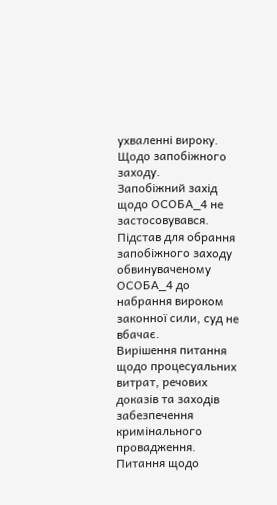ухваленні вироку.
Щодо запобіжного заходу.
Запобіжний захід щодо ОСОБА_4 не застосовувався. Підстав для обрання запобіжного заходу обвинуваченому ОСОБА_4 до набрання вироком законної сили, суд не вбачає.
Вирішення питання щодо процесуальних витрат, речових доказів та заходів забезпечення кримінального провадження.
Питання щодо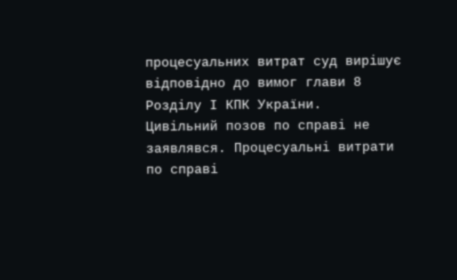процесуальних витрат суд вирішує відповідно до вимог глави 8 Розділу І КПК України.
Цивільний позов по справі не заявлявся. Процесуальні витрати по справі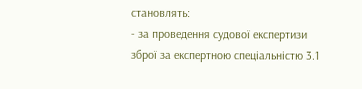становлять:
- за проведення судової експертизи зброї за експертною спеціальністю 3.1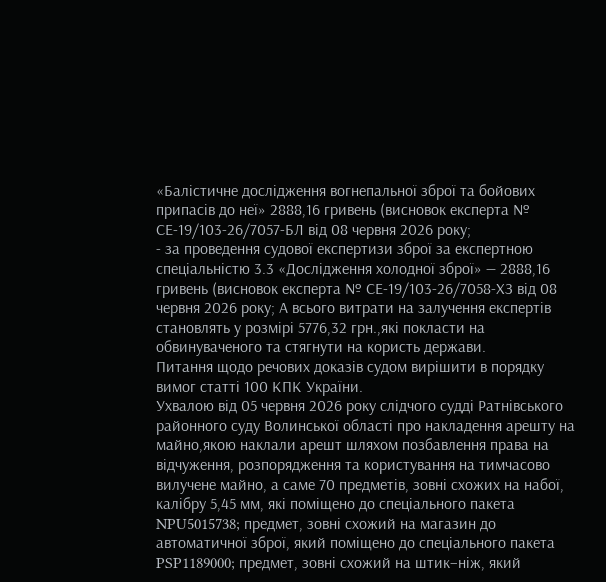«Балістичне дослідження вогнепальної зброї та бойових припасів до неї» 2888,16 гривень (висновок експерта № СЕ-19/103-26/7057-БЛ від 08 червня 2026 року;
- за проведення судової експертизи зброї за експертною спеціальністю 3.3 «Дослідження холодної зброї» — 2888,16 гривень (висновок експерта № СЕ-19/103-26/7058-ХЗ від 08 червня 2026 року; А всього витрати на залучення експертів становлять у розмірі 5776,32 грн.,які покласти на обвинуваченого та стягнути на користь держави.
Питання щодо речових доказів судом вирішити в порядку вимог статті 100 КПК України.
Ухвалою від 05 червня 2026 року слідчого судді Ратнівського районного суду Волинської області про накладення арешту на майно,якою наклали арешт шляхом позбавлення права на відчуження, розпорядження та користування на тимчасово вилучене майно, а саме 70 предметів, зовні схожих на набої, калібру 5,45 мм, які поміщено до спеціального пакета NPU5015738; предмет, зовні схожий на магазин до автоматичної зброї, який поміщено до спеціального пакета PSP1189000; предмет, зовні схожий на штик–ніж, який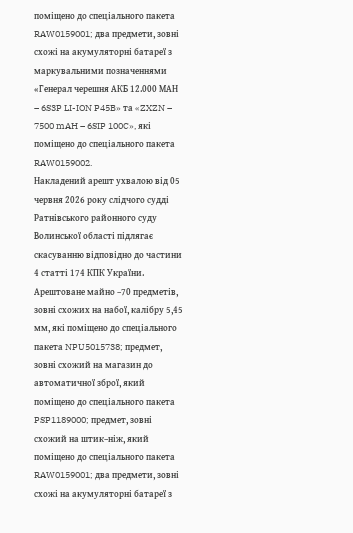поміщено до спеціального пакета RAW0159001; два предмети, зовні схожі на акумуляторні батареї з маркувальними позначеннями «Генерал черешня АКБ 12.000 МАН – 6S3P LI-ION P45B» та «ZXZN – 7500 mAH – 6SIP 100C», які поміщено до спеціального пакета RAW0159002.
Накладений арешт ухвалою від 05 червня 2026 року слідчого судді Ратнівського районного суду Волинської області підлягає скасуванню відповідно до частини 4 статті 174 КПК України.
Арештоване майно –70 предметів, зовні схожих на набої, калібру 5,45 мм, які поміщено до спеціального пакета NPU5015738; предмет, зовні схожий на магазин до автоматичної зброї, який поміщено до спеціального пакета PSP1189000; предмет, зовні схожий на штик–ніж, який поміщено до спеціального пакета RAW0159001; два предмети, зовні схожі на акумуляторні батареї з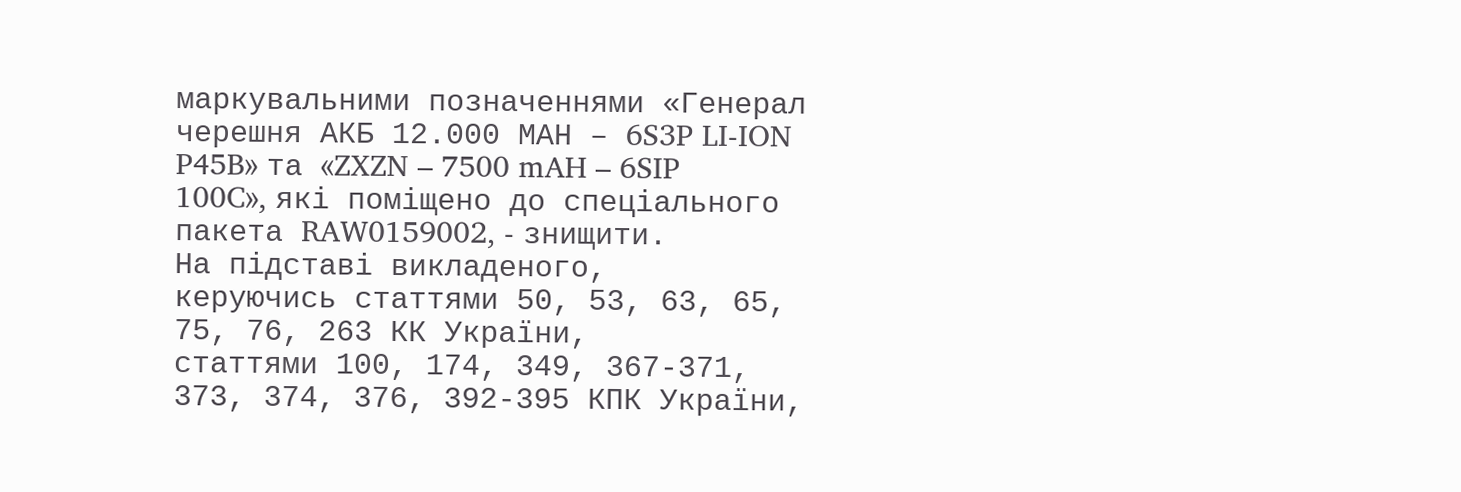маркувальними позначеннями «Генерал черешня АКБ 12.000 МАН – 6S3P LI-ION P45B» та «ZXZN – 7500 mAH – 6SIP 100C», які поміщено до спеціального пакета RAW0159002, - знищити.
На підставі викладеного,
керуючись статтями 50, 53, 63, 65, 75, 76, 263 КК України,
статтями 100, 174, 349, 367-371, 373, 374, 376, 392-395 КПК України,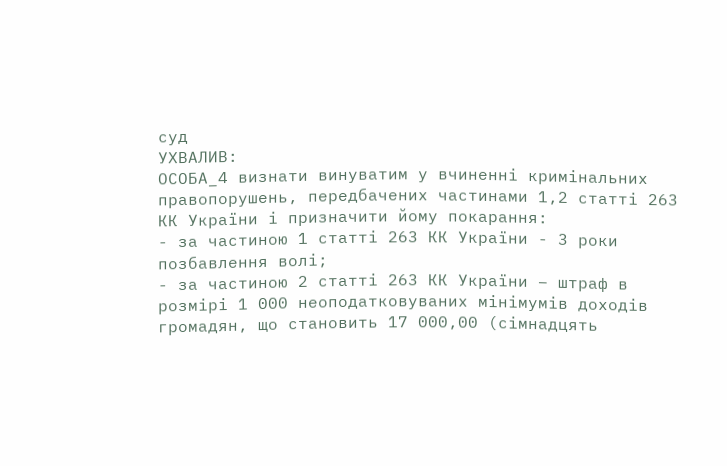суд
УХВАЛИВ:
ОСОБА_4 визнати винуватим у вчиненні кримінальних правопорушень, передбачених частинами 1,2 статті 263 КК України і призначити йому покарання:
- за частиною 1 статті 263 КК України - 3 роки позбавлення волі;
- за частиною 2 статті 263 КК України – штраф в розмірі 1 000 неоподатковуваних мінімумів доходів громадян, що становить 17 000,00 (сімнадцять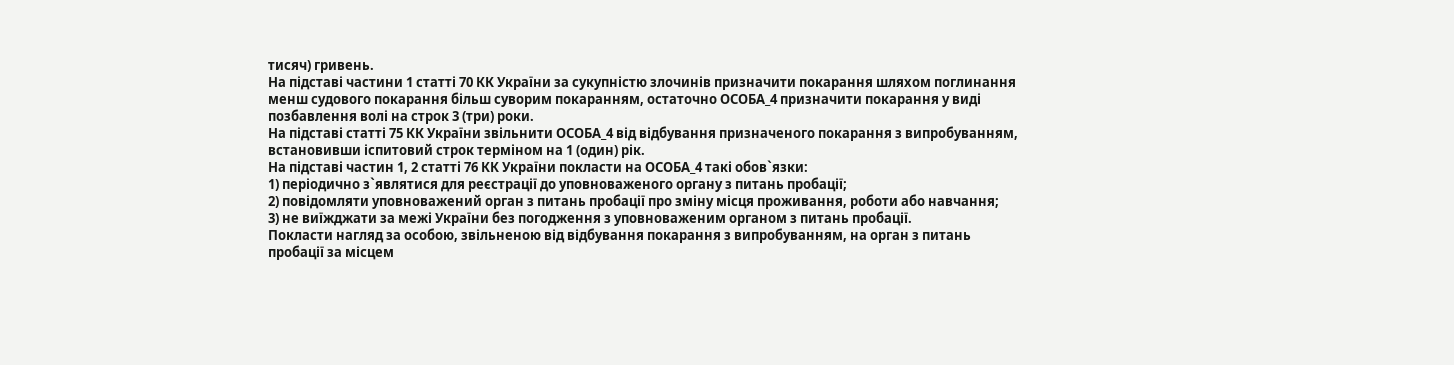тисяч) гривень.
На підставі частини 1 статті 70 КК України за сукупністю злочинів призначити покарання шляхом поглинання менш судового покарання більш суворим покаранням, остаточно ОСОБА_4 призначити покарання у виді позбавлення волі на строк 3 (три) роки.
На підставі статті 75 КК України звільнити ОСОБА_4 від відбування призначеного покарання з випробуванням, встановивши іспитовий строк терміном на 1 (один) рік.
На підставі частин 1, 2 статті 76 КК України покласти на ОСОБА_4 такі обов`язки:
1) періодично з`являтися для реєстрації до уповноваженого органу з питань пробації;
2) повідомляти уповноважений орган з питань пробації про зміну місця проживання, роботи або навчання;
3) не виїжджати за межі України без погодження з уповноваженим органом з питань пробації.
Покласти нагляд за особою, звільненою від відбування покарання з випробуванням, на орган з питань пробації за місцем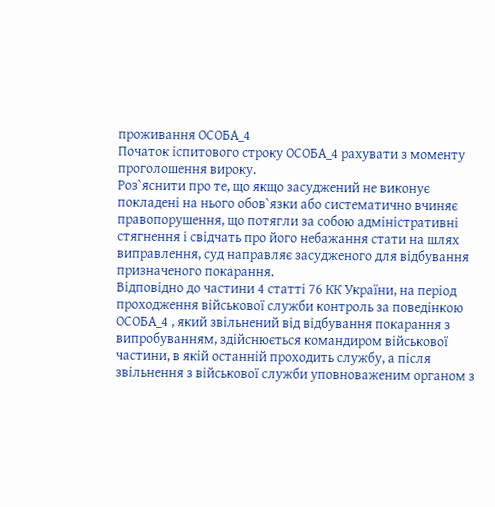проживання ОСОБА_4
Початок іспитового строку ОСОБА_4 рахувати з моменту проголошення вироку.
Роз`яснити про те, що якщо засуджений не виконує покладені на нього обов`язки або систематично вчиняє правопорушення, що потягли за собою адміністративні стягнення і свідчать про його небажання стати на шлях виправлення, суд направляє засудженого для відбування призначеного покарання.
Відповідно до частини 4 статті 76 КК України, на період проходження військової служби контроль за поведінкою ОСОБА_4 , який звільнений від відбування покарання з випробуванням, здійснюється командиром військової частини, в якій останній проходить службу, а після звільнення з військової служби уповноваженим органом з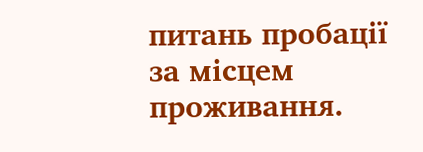питань пробації за місцем проживання.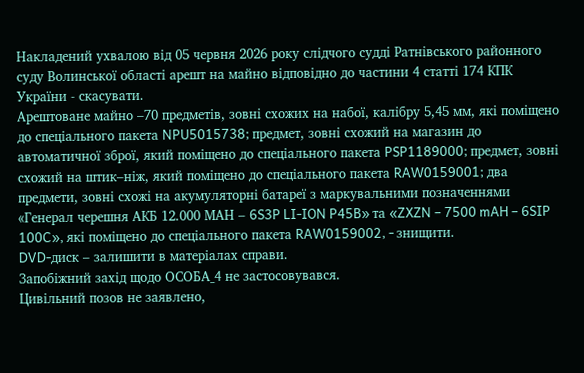Накладений ухвалою від 05 червня 2026 року слідчого судді Ратнівського районного суду Волинської області арешт на майно відповідно до частини 4 статті 174 КПК України - скасувати.
Арештоване майно –70 предметів, зовні схожих на набої, калібру 5,45 мм, які поміщено до спеціального пакета NPU5015738; предмет, зовні схожий на магазин до автоматичної зброї, який поміщено до спеціального пакета PSP1189000; предмет, зовні схожий на штик–ніж, який поміщено до спеціального пакета RAW0159001; два предмети, зовні схожі на акумуляторні батареї з маркувальними позначеннями «Генерал черешня АКБ 12.000 МАН – 6S3P LI-ION P45B» та «ZXZN – 7500 mAH – 6SIP 100C», які поміщено до спеціального пакета RAW0159002, - знищити.
DVD-диск – залишити в матеріалах справи.
Запобіжний захід щодо ОСОБА_4 не застосовувався.
Цивільний позов не заявлено,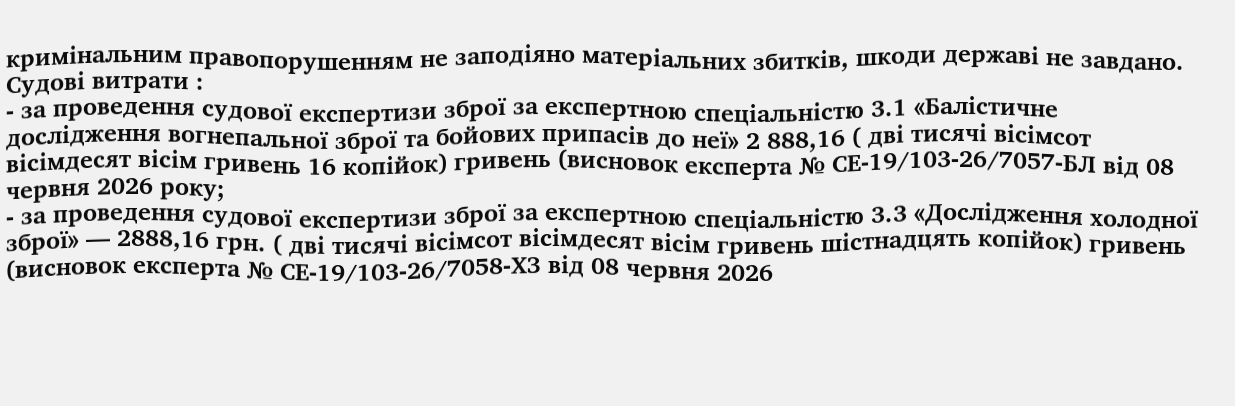кримінальним правопорушенням не заподіяно матеріальних збитків, шкоди державі не завдано.
Судові витрати :
- за проведення судової експертизи зброї за експертною спеціальністю 3.1 «Балістичне дослідження вогнепальної зброї та бойових припасів до неї» 2 888,16 ( дві тисячі вісімсот вісімдесят вісім гривень 16 копійок) гривень (висновок експерта № СЕ-19/103-26/7057-БЛ від 08 червня 2026 року;
- за проведення судової експертизи зброї за експертною спеціальністю 3.3 «Дослідження холодної зброї» — 2888,16 грн. ( дві тисячі вісімсот вісімдесят вісім гривень шістнадцять копійок) гривень (висновок експерта № СЕ-19/103-26/7058-ХЗ від 08 червня 2026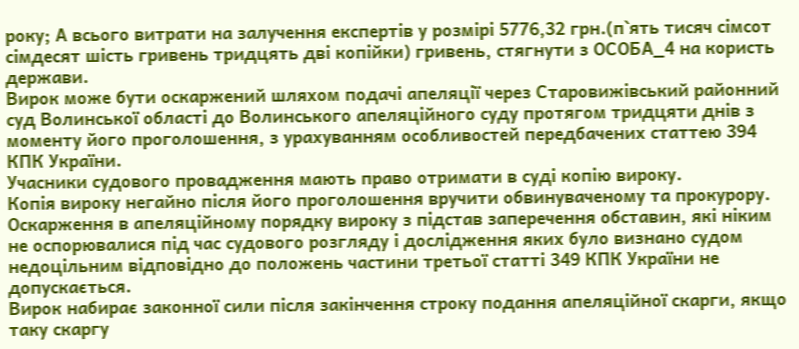року; А всього витрати на залучення експертів у розмірі 5776,32 грн.(п`ять тисяч сімсот сімдесят шість гривень тридцять дві копійки) гривень, стягнути з ОСОБА_4 на користь держави.
Вирок може бути оскаржений шляхом подачі апеляції через Старовижівський районний суд Волинської області до Волинського апеляційного суду протягом тридцяти днів з моменту його проголошення, з урахуванням особливостей передбачених статтею 394 КПК України.
Учасники судового провадження мають право отримати в суді копію вироку.
Копія вироку негайно після його проголошення вручити обвинуваченому та прокурору.
Оскарження в апеляційному порядку вироку з підстав заперечення обставин, які ніким не оспорювалися під час судового розгляду і дослідження яких було визнано судом недоцільним відповідно до положень частини третьої статті 349 КПК України не допускається.
Вирок набирає законної сили після закінчення строку подання апеляційної скарги, якщо таку скаргу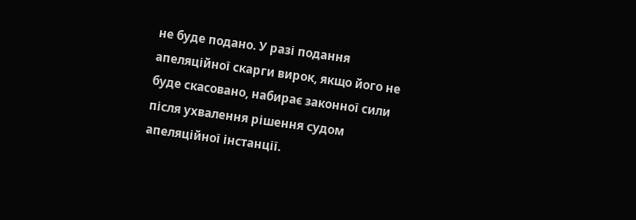не буде подано. У разі подання апеляційної скарги вирок, якщо його не буде скасовано, набирає законної сили після ухвалення рішення судом апеляційної інстанції.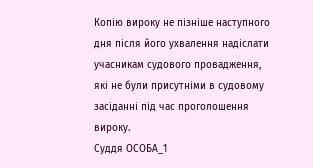Копію вироку не пізніше наступного дня після його ухвалення надіслати учасникам судового провадження, які не були присутніми в судовому засіданні під час проголошення вироку.
Суддя ОСОБА_1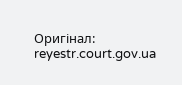Оригінал: reyestr.court.gov.ua